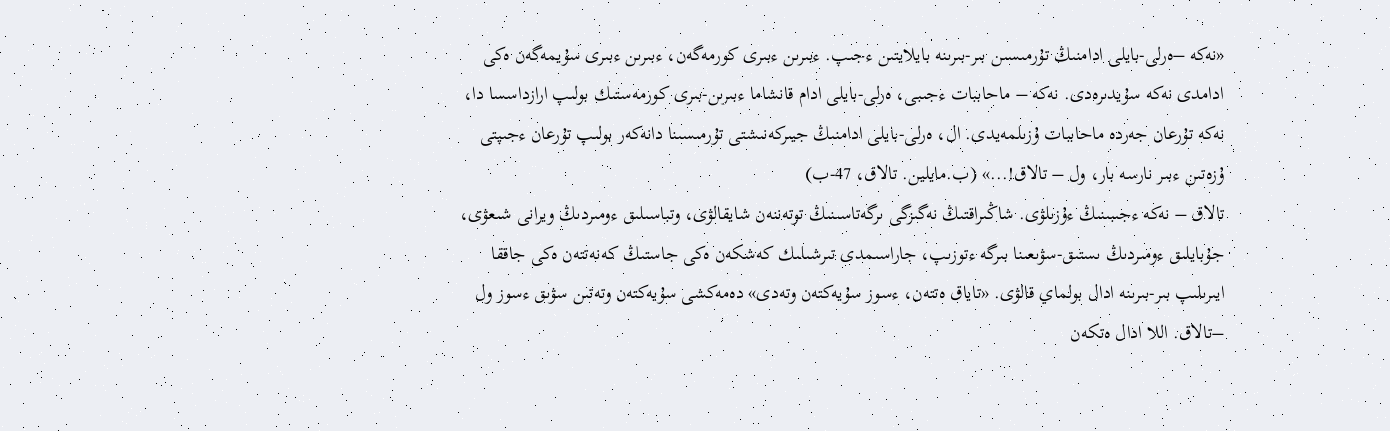«نەكە –ەرلى-بايلى ادامنىڭ تۇرمىسىن بىر-بىرىنە بايلايتىن ءجىپ. ءبىرىن ءبىرى كورمەگەن، ءبىرىن ءبىرى سۇيمەگەن ەكى ادامدى نەكە سۇيدىرەدى. نەكە – ماحاببات ءجىبى، ەرلى-بايلى ادام قانشاما ءبىرىن-بىرى كورمەستىك بولىپ ارازداسسا دا، نەكە تۇرعان جەردە ماحاببات ۇزىلمەيدى. ال، ەرلى-بايلى ادامنىڭ جيىركەنىشتى تۇرمىسىنا دانەكەر بولىپ تۇرعان ءجىپتى ۇزەتىن ءبىر نارسە بار، ول – تالاق!...» (ب.مايلين. تالاق، 47-ب)
تالاق – نەكە ءجىبىنىڭ ءۇزىلۋى. شاڭىراقتىڭ نەگىزگى ىرگەتاسىنىڭ توتەننەن شايقالۋى، وتباسىلىق ءومىردىڭ ويرانى شىعۋى، جۇبايلىق ءومىردىڭ ىستىق-سۋىعىنا بىرگە ءتوزىپ، جاراسىمدى تىرشىلىك كەشكەن ەكى جاستىڭ كەنەتتەن ەكى جاققا ايىرىلىپ بىر-بىرىنە ادال بولماي قالۋى. «تاياق ەتتەن، ءسوز سۇيەكتەن وتەدى» دەمەكشى سۇيەكتەن وتەتىن سۋىق ءسوز ول –تالاق. اللا ادال ەتكەن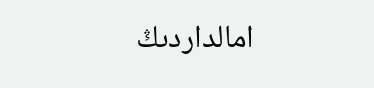امالداردىڭ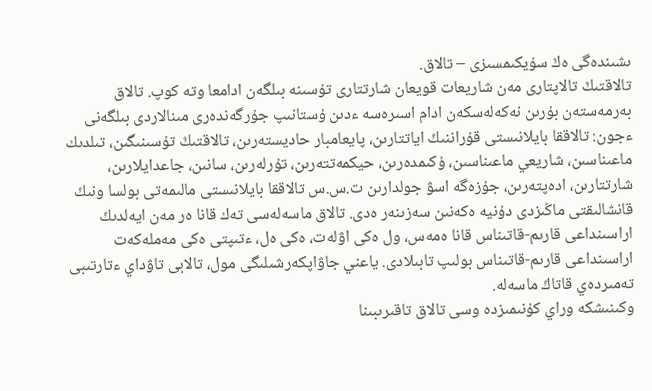ىشىندەگى ەڭ سۇيكىمسىزى – تالاق.
تالاقتىڭ تالاپتارى مەن شاريعات قويعان شارتتارى تۇسىنە بىلگەن ادامعا وتە كوپ. تالاق بەرمەستەن بۇرىن نەكەلەسكەن ادام اسىرەسە ءدىن ۇستانىپ جۇرگەندەرى مىنالاردى بىلگەنى ءجون: تالاققا بايلانىستى قۇراننىڭ اياتتارىن، پايعامبار حاديستەرىن، تالاقتىڭ تۇسىنىگىن، تىلدىك ماعىناسىن، شاريعي ماعىناسىن، ۇكىمدەرىن، حيكمەتتەرىن، تۇرلەرىن، سانىن، جاعدايلارىن، شارتتارىن، ادەپتەرىن، جۇزەگە اسۋ جولدارىن ت.س.س تالاققا بايلانىستى مالىمەتى بولسا ونىڭ قانشالىقتى ماڭىزدى دۇنيە ەكەنىن سەزىنەر ەدى. تالاق ماسەلەسى تەك قانا ەر مەن ايەلدىڭ اراسىنداعى قارىم-قاتىناس قانا ەمەس، ول ەكى اۋلەت، ەكى ەل، ءتىپتى ەكى مەملەكەت اراسىنداعى قارىم-قاتىناس بولىپ تابىلادى. ياعني جاۋاپكەرشىلىگى مول، تالابى تاۋداي ءتارتىبى تەمىردەي قاتاڭ ماسەلە.
وكىنىشكە وراي كۇنىمىزدە وسى تالاق تاقىرىبىنا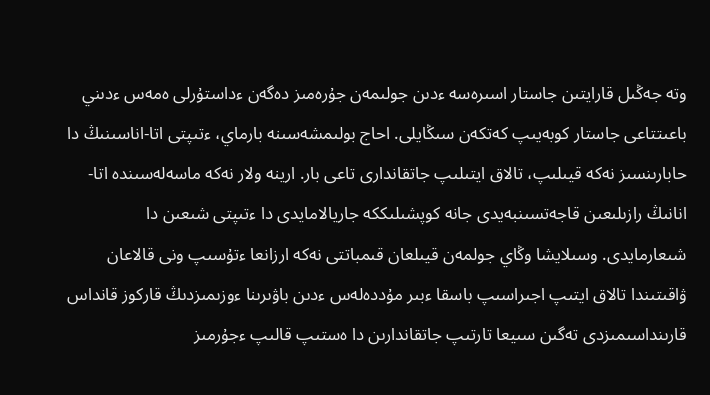وتە جەڭىل قارايتىن جاستار اسىرەسە ءدىن جولىمەن جۇرەمىز دەگەن ءداستۇرلى ەمەس ءدىني باعىتتاعى جاستار كوبەيىپ كەتكەن سىڭايلى. احاج بولىمشەسىنە بارماي، ءتىپتى اتا-اناسىنىڭ دا حابارىنسىز نەكە قيىلىپ، تالاق ايتىلىپ جاتقاندارى تاعى بار. ارينە ولار نەكە ماسەلەسىندە اتا-انانىڭ رازىلىعىن قاجەتسىنبەيدى جانە كوپشىلىككە جاريالامايدى دا ءتىپتى شىعىن دا شىعارمايدى. وسىلايشا وڭاي جولمەن قيىلعان قىمباتتى نەكە ارزانعا ءتۇسىپ ونى قالاعان ۋاقىتىندا تالاق ايتىپ اجىراسىپ باسقا ءبىر مۇددەلەس ءدىن باۋىرىنا ءوزىمىزدىڭ قاركوز قانداس قارىنداسىمىزدى تەگىن سىيعا تارتىپ جاتقاندارىن دا ەستىپ قالىپ ءجۇرمىز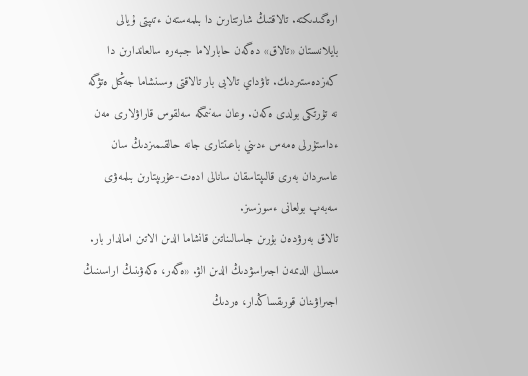ارەگىدىكتە. تالاقتىڭ شارتتارىن دا بىلمەستەن ءتىپتى ۇيالى بايلانىستان «تالاق» دەگەن حابارلاما جىبەرە سالعاندارىن دا كەزدەستىردىك. تاۋداي تالابى بار تالاقتى وسىنشاما جەڭىل ەتۋگە نە تۇرتكى بولدى ەكەن. وعان سەنىمگە سەلقوس قاراۋلارى مەن ءداستۇرلى ەمەس ءدىني باعىتتارى جانە حالقىمىزدىڭ سان عاسىردان بەرى قالىپتاسقان سانالى ادەت-عۇرىپتارىن بىلمەۋى سەبەپ بولعانى ءسوزسىز.
تالاق بەرۋدەن بۇرىن جاسالىناتىن قانشاما الدىن الاتىن امالدار بار. مىسالى الدىمەن اجىراسۋدىڭ الدىن الۋ. «ەگەر، ەكەۋىنىڭ اراسىنىڭ اجىراۋىنان قورىقساڭدار، ەردىڭ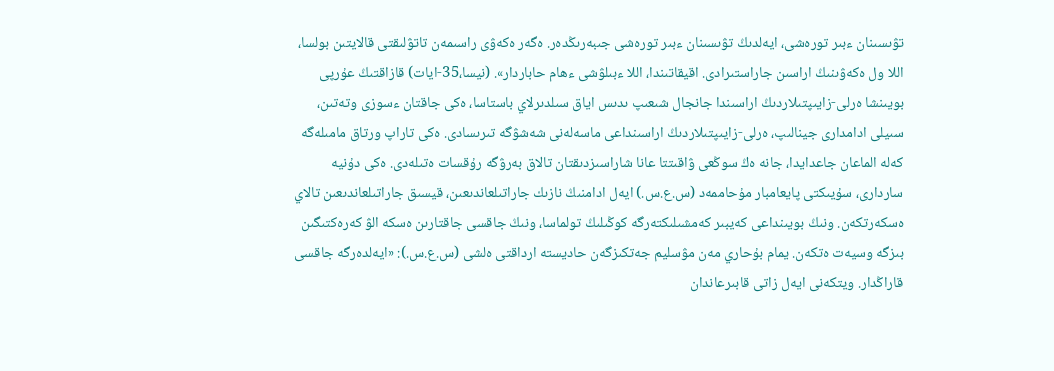تۋىسىنان ءبىر تورەشى، ايەلدىڭ تۋىسىنان ءبىر تورەشى جىبەرىڭدەر. ەگەر ەكەۋى راسىمەن تاتۋلىقتى قالايتىن بولسا، اللا ول ەكەۋىنىڭ اراسىن جاراستىرادى. اقيقاتىندا، اللا ءبىلۋشى ءھام حاباردار». (نيسا،35-ايات) قازاقتىڭ عۇرپى بويىنشا ەرلى-زايىپتىلاردىڭ اراسىندا جانجال شىعىپ ىدىس اياق سىلدىرلاي باستاسا، ەكى جاقتان ءسوزى وتەتىن، سىيلى ادامدارى جينالىپ، ەرلى-زايىپتىلاردىڭ اراسىنداعى ماسەلەنى شەشۋگە تىرىسادى. ەكى تاراپ ورتاق مامىلەگە كەلە الماعان جاعدايدا، جانە ەڭ سوڭعى ۋاقىتتا عانا شاراسىزدىقتان تالاق بەرۋگە رۇقسات ەتىلەدى. ەكى دۇنيە ساردارى، سۇيىكتى پايعامبار مۇحاممەد (س.ع.س.) ايەل ادامنىڭ نازىك جاراتىلعاندىعىن، قيسىق جاراتىلعاندىعىن تالاي ەسكەرتكەن. ونىڭ بويىنداعى كەيبىر كەمشىلىكتەرگە كوڭىلىڭ تولماسا، ونىڭ جاقسى جاقتارىن ەسكە الۋ كەرەكتىگىن بىزگە وسيەت ەتكەن. يمام بۇحاري مەن مۋسليم جەتكىزگەن حاديستە ارداقتى ەلشى (س.ع.س.): «ايەلدەرگە جاقسى قاراڭدار. ويتكەنى ايەل زاتى قابىرعاندان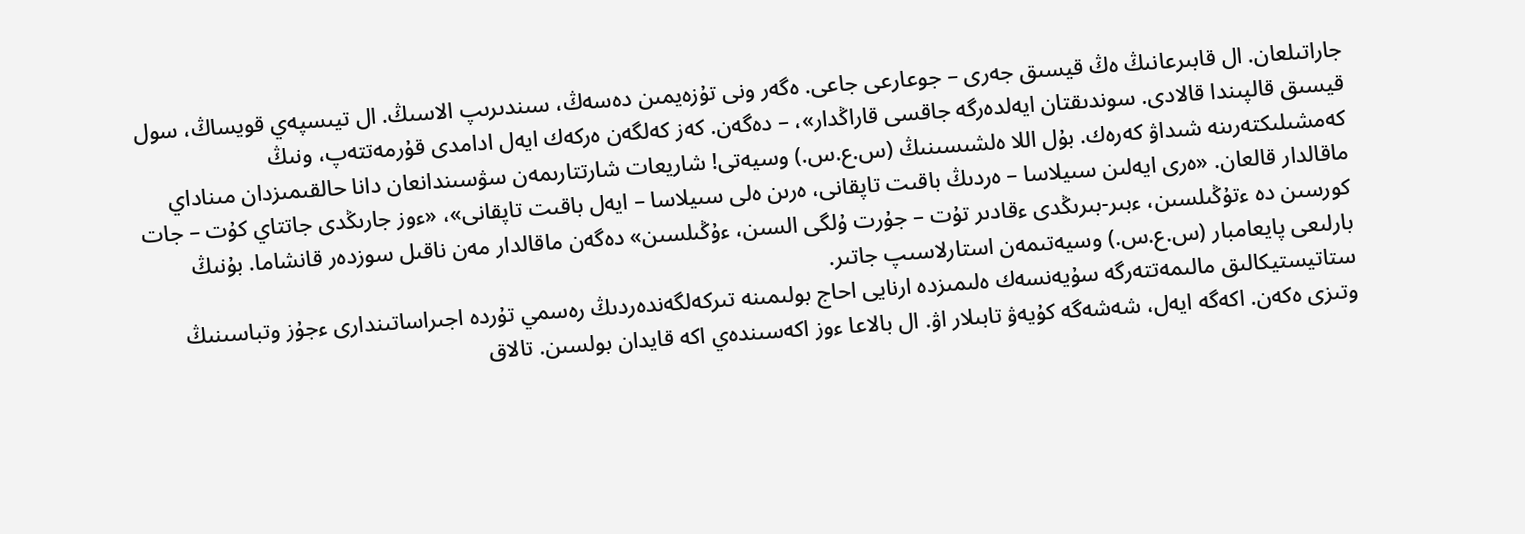جاراتىلعان. ال قابىرعانىڭ ەڭ قيسىق جەرى – جوعارعى جاعى. ەگەر ونى تۇزەيمىن دەسەڭ، سىندىرىپ الاسىڭ. ال تيىسپەي قويساڭ، سول قيسىق قالپىندا قالادى. سوندىقتان ايەلدەرگە جاقسى قاراڭدار»، – دەگەن. كەز كەلگەن ەركەك ايەل ادامدى قۇرمەتتەپ، ونىڭ كەمشىلىكتەرىنە شىداۋ كەرەك. بۇل اللا ەلشىسىنىڭ (س.ع.س.) وسيەتى! شاريعات شارتتارىمەن سۋسىندانعان دانا حالقىمىزدان مىناداي ماقالدار قالعان. «ەرى ايەلىن سىيلاسا – ەردىڭ باقىت تاپقانى، ەرىن ەلى سىيلاسا – ايەل باقىت تاپقانى»، «ءوز جارىڭدى جاتتاي كۇت – جات كورسىن دە ءتۇڭىلسىن، ءبىر-بىرىڭدى ءقادىر تۇت – جۇرت ۇلگى السىن، ءۇڭىلسىن» دەگەن ماقالدار مەن ناقىل سوزدەر قانشاما. بۇنىڭ بارلىعى پايعامبار (س.ع.س.) وسيەتىمەن استارلاسىپ جاتىر.
ستاتيستيكالىق مالىمەتتەرگە سۇيەنسەك ەلىمىزدە ارنايى احاج بولىمىنە تىركەلگەندەردىڭ رەسمي تۇردە اجىراساتىندارى ءجۇز وتباسىنىڭ وتىزى ەكەن. اكەگە ايەل، شەشەگە كۇيەۋ تابىلار اۋ. ال بالاعا ءوز اكەسىندەي اكە قايدان بولسىن. تالاق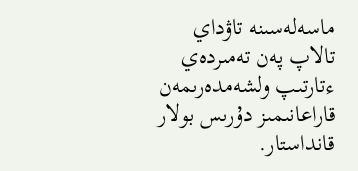ماسەلەسىنە تاۋداي تالاپ پەن تەمىردەي ءتارتىپ ولشەمدەرىمەن قاراعانىمىز دۇرىس بولار قانداستار.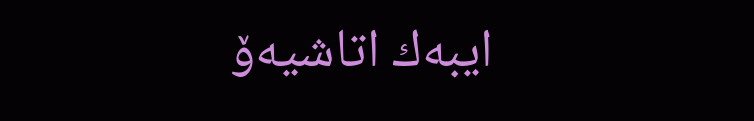ايبەك اتاشيەۆ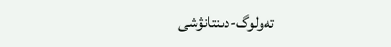تەولوگ-دىنتانۋشى